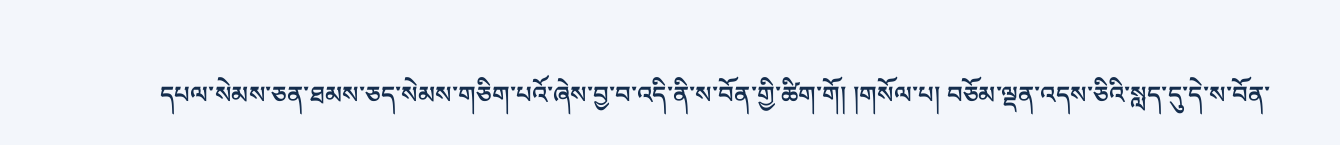དཔལ་སེམས་ཅན་ཐམས་ཅད་སེམས་གཅིག་པའོ་ཞེས་བྱ་བ་འདི་ནི་ས་བོན་གྱི་ཚིག་གོ། །གསོལ་པ། བཅོམ་ལྡན་འདས་ཅིའི་སླད་དུ་དེ་ས་བོན་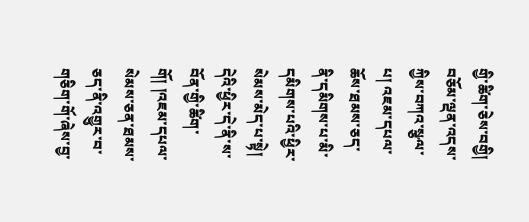གྱི་ཚིག་ཅེས་བགྱི། བཅོམ་ལྡན་འདས་ཀྱིས་བཀའ་སྩལ་པ། འཇམ་དཔལ་ཆོས་ཐམས་ཅད་ནི་དམིགས་པ་མི་དམིགས་པའི་ཕྱིར་སེམས་མེད་པ་སྟེ། དེའི་ཕྱིར་དེ་ནི་ས་བོན་གྱི་ཚིག་གོ། །འཇམ་དཔལ་སེམས་ཅན་ཐམས་ཅད་ནི་འགྱུར་བ་གཅིག་གོ་ཞེས་བྱ་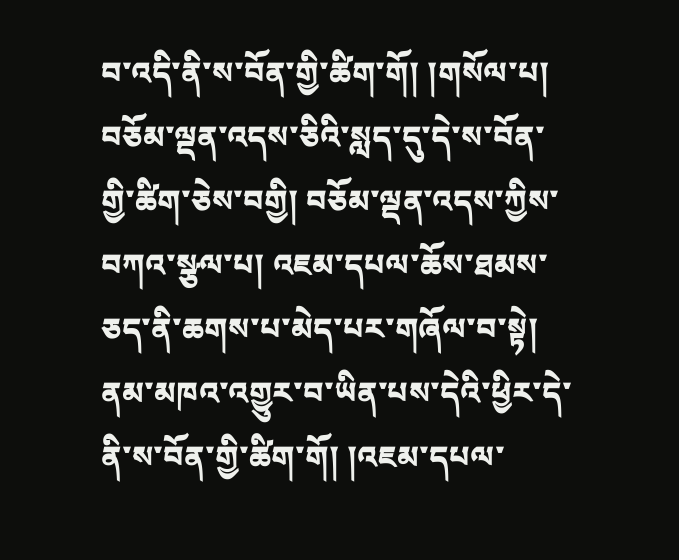བ་འདི་ནི་ས་བོན་གྱི་ཚིག་གོ། །གསོལ་པ། བཅོམ་ལྡན་འདས་ཅིའི་སླད་དུ་དེ་ས་བོན་གྱི་ཚིག་ཅེས་བགྱི། བཅོམ་ལྡན་འདས་ཀྱིས་བཀའ་སྩལ་པ། འཇམ་དཔལ་ཆོས་ཐམས་ཅད་ནི་ཆགས་པ་མེད་པར་གཞོལ་བ་སྟེ། ནམ་མཁའ་འགྱུར་བ་ཡིན་པས་དེའི་ཕྱིར་དེ་ནི་ས་བོན་གྱི་ཚིག་གོ། །འཇམ་དཔལ་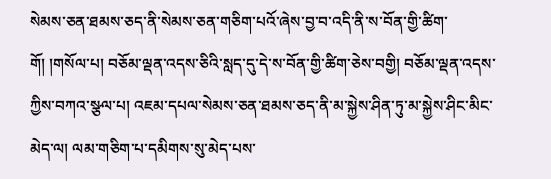སེམས་ཅན་ཐམས་ཅད་ནི་སེམས་ཅན་གཅིག་པའོ་ཞེས་བྱ་བ་འདི་ནི་ས་བོན་གྱི་ཚིག་གོ། །གསོལ་པ། བཅོམ་ལྡན་འདས་ཅིའི་སླད་དུ་དེ་ས་བོན་གྱི་ཚིག་ཅེས་བགྱི། བཅོམ་ལྡན་འདས་ཀྱིས་བཀའ་སྩལ་པ། འཇམ་དཔལ་སེམས་ཅན་ཐམས་ཅད་ནི་མ་སྐྱེས་ཤིན་ཏུ་མ་སྐྱེས་ཤིང་མིང་མེད་ལ། ལམ་གཅིག་པ་དམིགས་སུ་མེད་པས་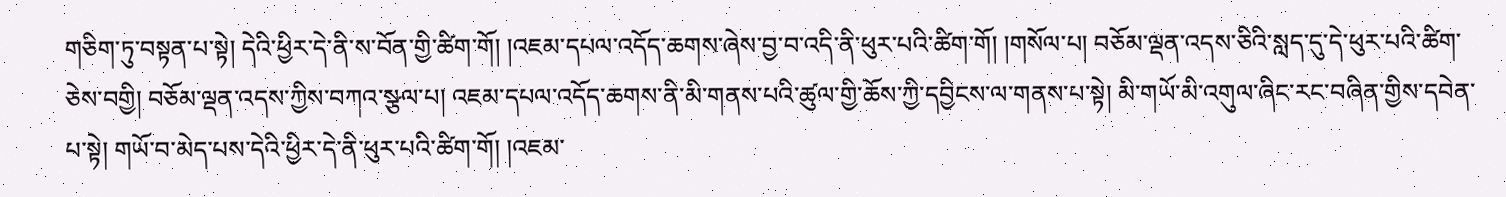གཅིག་ཏུ་བསྟན་པ་སྟེ། དེའི་ཕྱིར་དེ་ནི་ས་བོན་གྱི་ཚིག་གོ། །འཇམ་དཔལ་འདོད་ཆགས་ཞེས་བྱ་བ་འདི་ནི་ཕུར་པའི་ཚིག་གོ། །གསོལ་པ། བཅོམ་ལྡན་འདས་ཅིའི་སླད་དུ་དེ་ཕུར་པའི་ཚིག་ཅེས་བགྱི། བཅོམ་ལྡན་འདས་ཀྱིས་བཀའ་སྩལ་པ། འཇམ་དཔལ་འདོད་ཆགས་ནི་མི་གནས་པའི་ཚུལ་གྱི་ཆོས་ཀྱི་དབྱིངས་ལ་གནས་པ་སྟེ། མི་གཡོ་མི་འགུལ་ཞིང་རང་བཞིན་གྱིས་དབེན་པ་སྟེ། གཡོ་བ་མེད་པས་དེའི་ཕྱིར་དེ་ནི་ཕུར་པའི་ཚིག་གོ། །འཇམ་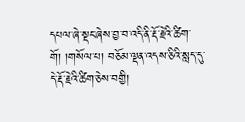དཔལ་ཞེ་སྡང་ཞེས་བྱ་བ་འདི་ནི་རྡོ་རྗེའི་ཚིག་གོ། །གསོལ་པ། བཅོམ་ལྡན་འདས་ཅིའི་སླད་དུ་དེ་རྡོ་རྗེའི་ཚིག་ཅེས་བགྱི།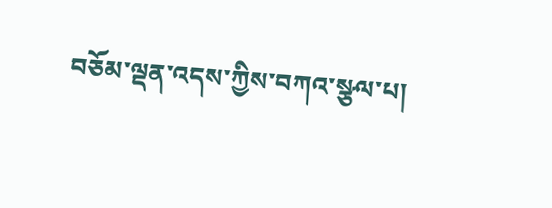བཅོམ་ལྡན་འདས་ཀྱིས་བཀའ་སྩལ་པ།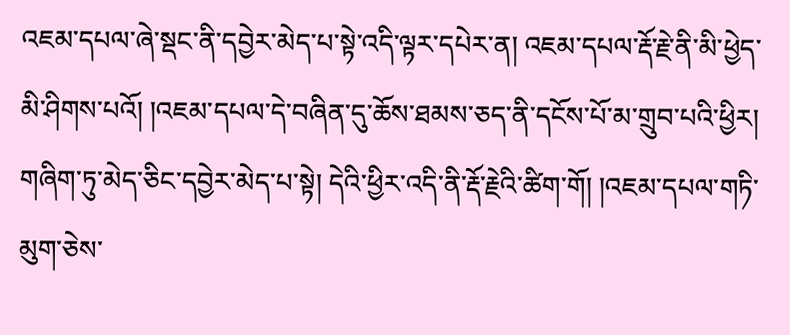འཇམ་དཔལ་ཞེ་སྡང་ནི་དབྱེར་མེད་པ་སྟེ་འདི་ལྟར་དཔེར་ན། འཇམ་དཔལ་རྡོ་རྗེ་ནི་མི་ཕྱེད་མི་ཤིགས་པའོ། །འཇམ་དཔལ་དེ་བཞིན་དུ་ཆོས་ཐམས་ཅད་ནི་དངོས་པོ་མ་གྲུབ་པའི་ཕྱིར། གཞིག་ཏུ་མེད་ཅིང་དབྱེར་མེད་པ་སྟེ། དེའི་ཕྱིར་འདི་ནི་རྡོ་རྗེའི་ཚིག་གོ། །འཇམ་དཔལ་གཏི་མུག་ཅེས་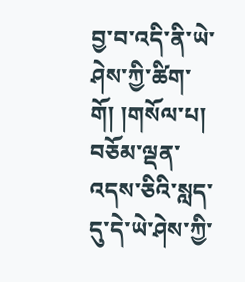བྱ་བ་འདི་ནི་ཡེ་ཤེས་ཀྱི་ཚིག་གོ། །གསོལ་པ། བཅོམ་ལྡན་འདས་ཅིའི་སླད་དུ་དེ་ཡེ་ཤེས་ཀྱི་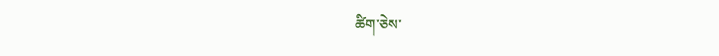ཚིག་ཅེས་